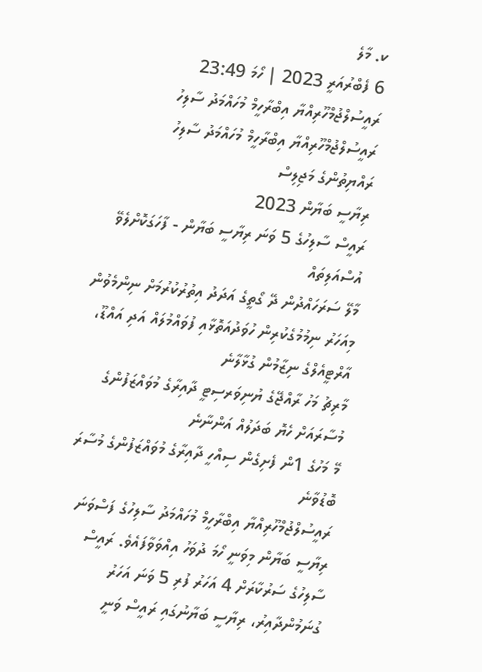ކ. މާލެ
6 ފެބްރުއަރީ 2023 | ހޯމަ 23:49
ރައީސުލްޖުމްހޫރިއްޔާ އިބްރާހީމް މުހައްމަދު ސާލިހު
ރައީސުލްޖުމްހޫރިއްޔާ އިބްރާހީމް މުހައްމަދު ސާލިހު
ރައްޔިތުންގެ މަޖިލިސް
ރިޔާސީ ބަޔާން 2023
ރައީސް ސާލިހުގެ 5 ވަނަ ރިޔާސީ ބަޔާން - ފާހަގަކޮށްލެވޭ އުސްއަލިތައް
މާލޭ ސަރަހައްދުން ދޭ ގޯތީގެ އަދަދު އިތުރުކުރުމަށް ނިންމެވުން
މިއަހަރު ނިމުމުގެކުރިން ހުވަދުއަތޮޅާއި ފުވައްމުލައް އަދި އައްޑޫ، އާރްޓީއެލްގެ ނިޒާމުން ގުޅާލާނެ
މާރިޗު މަހު ރާއްޖޭގެ ޔުނިވަރސިޓީ ދާއިރާގެ މުވައްޒަފުންގެ މުސާރައަށް ހެޔޮ ބަދަލުއް އަންނާނެ
މޭ މަހުގެ 1ން ފެށިގެން ސިއްހީ ދާއިރާގެ މުވައްޒަފުންގެ މުސާރަ ބޮޑުވާނެ
ރައީސުލްޖުމްހޫރިއްޔާ އިބްރާހީމް މުހައްމަދު ސާލިހުގެ ފަސްވަނަ ރިޔާސީ ބަޔާން މިވަނީ ހޯމަ ދުވަހު އިއްވަވާފައެވެ. ރައީސް ސާލިހުގެ ސަރުކާރަށް 4 އަހަރު ފުރި 5 ވަނަ އަހަރު ގުނަމުންދާއިރު، ރިޔާސީ ބަޔާނުގައި ރައީސް ވަނީ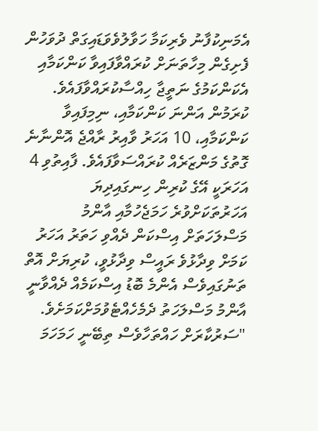އެމަނިކުފާނު ވެރިކަމާ ހަވާލުވެވަޑައިގަތް ދުވަހުން ފެށިގެން މިހާތަނަށް ކުރައްވާފައިވާ ކަންކަމާއި އެކަންކަމުގެ ނަތީޖާ ހިއްސާކުރައްވާފައެވެ. ކުރަމުން އަންނަ ކަންކަމާއި، ނިމިފައިވާ ކަންކަމާއި، 10 އަހަރު ވާއިރު ރާއްޖެ އޮންނާނެ ގޮތުގެ މަންޒަރެއް ކުރައްސަވާފައެވެ. ފާއިތުވި 4 އަހަރަކީ އޭގެ ކުރިން ހިނގައިދިޔަ އަހަރުތަކަށްވުރެ ހަމަޖެހުމާއި އާންމު މަސްލަހަތަށް އިސްކަން ދެއްވި ހަތަރު އަހަރު ކަމަށް ވިދާޅުވެ ރައީސް ވިދާޅުވީ، ކުރިޔަށް އޮތް ތަނުގައިވެސް އެންމެ ބޮޑު އިސްކަމެއް ދެއްވާނީ އާންމު މަސްލަހަތު ދެމެހެއްޓެވުމަށްކަމަށެވެ.
"ސަރުކާރަށް ހައްތަހާވެސް ތިބޭނީ ހަމަހަމަ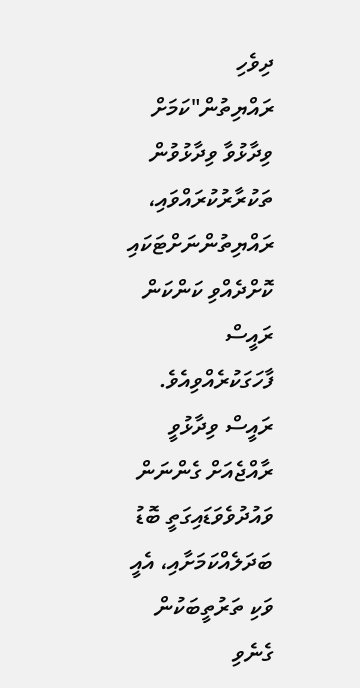ދިވެހި ރައްޔިތުން"ކަމަށް ވިދާޅުވާ ވިދާޅުވުން ތަކުރާރުކުރައްވައި، ރައްޔިތުންނަށްޓަކައި ކޮށްދެއްވި ކަންކަން ރައީސް ފާހަގަކުރެއްވިއެވެ. ރައީސް ވިދާޅުވީ ރާއްޖެއަށް ގެންނަން ވައުދުވެވަޑައިގަތީ ބޮޑު ބަދަލެއްކަމަށާއި، އެއީ ވަކި ތަރުތީބަކުން ގެނެވި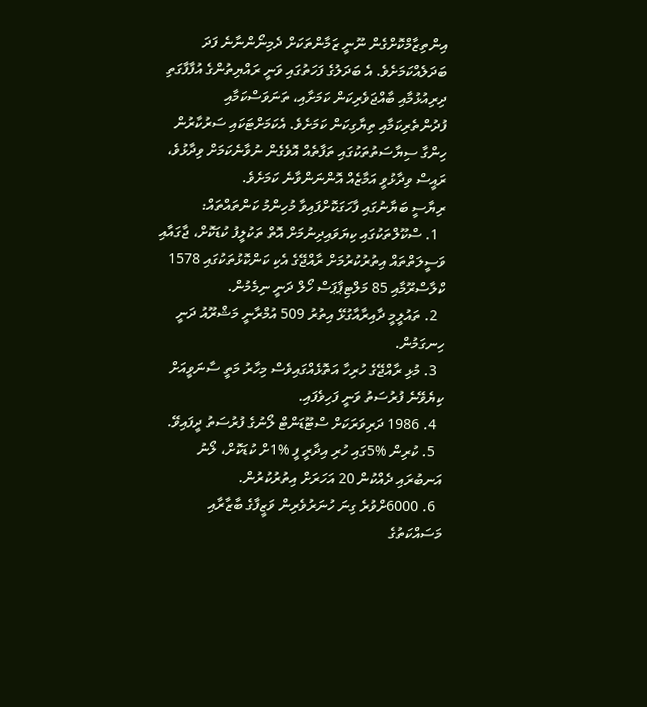އިންތިޒާމްކޮށްގެން ނޫނީ ޒަމާންތަކަށް ދެމިނޯންނާނެ ފަދަ ބަދަލެއްކަމަށެވެ. އެ ބަދަލުގެ ފަހަތުގައި ވަނީ ރައްޔިތުންގެ އުފާފާގަތި ދިރިއުޅުމާއި ބާއްޖަވެރިކަން ކަމަށާއި، ތަނަވަސްކަމާއި ފުދުންތެރިކަމާއި ތިޔާގިކަން ކަމަށެވެ. އެކަމަށްޓަކައި ސަރުކާރުން ހިންގާ ސިޔާސަތުތަކުގައި ތަފާތެއް އޮވެގެން ނުވާނެކަމަށް ވިދާޅުވެ، ރައީސް ވިދާޅުވީ އަމާޒެއް އޮންނަންވާނެ ކަމަށެވެ.
ރިޔާސީ ބަޔާނުގައި ފާހަގަކޮށްފައިވާ މުހިންމު ކަންތައްތައް:
  1. ސްކޫލްތަކުގައި ކިޔަވައިދިނުމަށް އޮތް ތަކުލީފު ކުޑަކޮށް، ޖާގައާއި ވަސީލަތްތައް އިތުރުކުރުމަށް ރާއްޖޭގެ އެކި ކަންކޮޅުތަކުގައި 1578 ކްލާސްރޫމާއި 85 މަލްޓިޕާޕަސް ހޯލް ދަނީ ނިމެމުން.
  2. ތައުލީމީ ދާއިރާއާގުޅޭ އިތުރު 509 އުމްރާނީ މަޝްރޫއު ދަނީ ހިނގަމުން.
  3. މުޅި ރާއްޖޭގެ ހުރިހާ އަތޮޅެއްގައިވެސް މިހާރު މަތީ ސާނަވީއަށް ކިޔެވޭނެ ފުރުސަތު ވަނީ ފަހިވެފައި.
  4. 1986 ދަރިވަރަކަށް ސްޓޫޑަންޓް ލޯނުގެ ފުރުސަތު ދީފައިވޭ.
  5. ކުރިން %5ގައި ހުރި އިދާރީ ފީ %1ށް ކުޑަކޮށް، ލޯނު އަނބުރައި ދެއްކުން 20 އަހަރަށް އިތުރުކުރުން.
  6. 6000ށްވުރެ ގިނަ ހުނަރުވެރިން ވަޒީފާގެ ބާޒާރާއި މަސައްކަތުގެ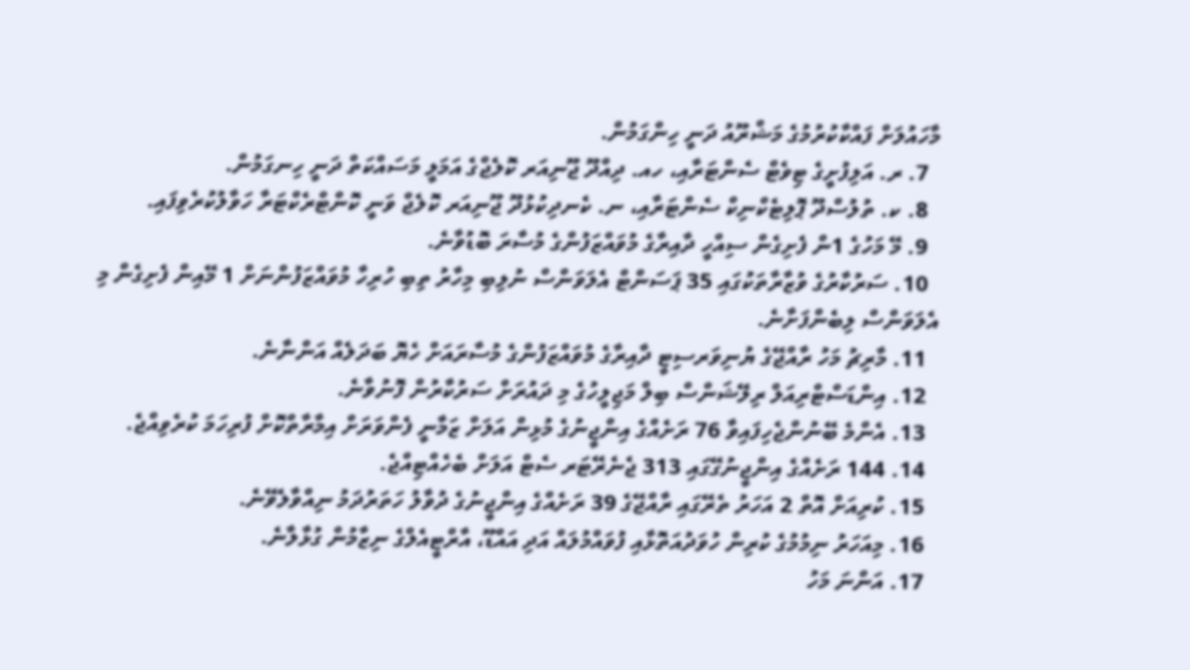މާހައުލަށް ފައްކާކުރުމުގެ މަޝްރޫއު ދަނީ ހިންގަމުން.
  7. ރ. އަލިފުށީގެ ޓިވެޓް ސެންޓަރާއި، ހއ. ދިއްދޫ ޖޫނިއަރ ކޮލެޖްގެ އަމަލީ މަސައްކަތް ދަނީ ހިނގަމުން.
  8. ކ. ތުލުސްދޫ ޕޮލިޓެކްނިކް ސެންޓަރާއި، ނ. ކެނދިކުޅުދޫ ޖޫނިއަރ ކޮލެޖް ވަނީ ކޮންޓްރެކްޓަރާ ހަވާލުކުރެވިފައި.
  9. މޭ މަހުގެ 1ން ފެށިގެން ސިއްހީ ދާއިރާގެ މުވައްޒަފުންގެ މުސާރަ ބޮޑުވާނެ.
  10. ސަރުކާރުގެ ވުޒާރާތަކުގައި 35 ޕަސަންޓް އެލަވަންސް ނުލިބި މިހާރު ތިބި ހުރިހާ މުވައްޒަފުންނަށް 1 މޭއިން ފެށިގެން މި އެލަވަންސް ލިބެންފަށާނެ.
  11. މާރިޗު މަހު ރާއްޖޭގެ ޔުނިވަރސިޓީ ދާއިރާގެ މުވައްޒަފުންގެ މުސާރައަށް ހެޔޮ ބަދަލެއް އަންނާނެ.
  12. އިންޑަސްޓްރިއަލް ރިލޭޝަންސް ބިލް މަޖިލީހުގެ މި ދައުރަށް ސަރުކާރުން ފޮނުވާނެ.
  13. އެންމެ ބޭނުންޖެހިފައިވާ 76 ރަށެއްގެ އިންޖީނުގެ މުޅިން އަލަށް ޒަމާނީ ފެންވަރަށް އިމާރާތްކޮށް ފުރިހަމަ ކުރެވިއްޖެ.
  14. 144 ރަށެއްގެ އިންޖީނުގޭގައި 313 ޖެނެރޭޓަރ ސެޓް އަލަށް ބެހެއްޓިއްޖެ.
  15. ކުރިއަށް އޮތް 2 އަހަރު ތެރޭގައި ރާއްޖޭގެ 39 ރަށެއްގެ އިންޖީނުގެ ދުވާލު ހަތަރުދަމު ނިއްވާލެވޭނެ.
  16. މިއަހަރު ނިމުމުގެ ކުރިން ހުވަދުއަތޮޅާއި ފުވައްމުލައް އަދި އައްޑޫ، އާރްޓީއެލްގެ ނިޒާމުން ގުޅާލާނެ.
  17. އަންނަ މަހު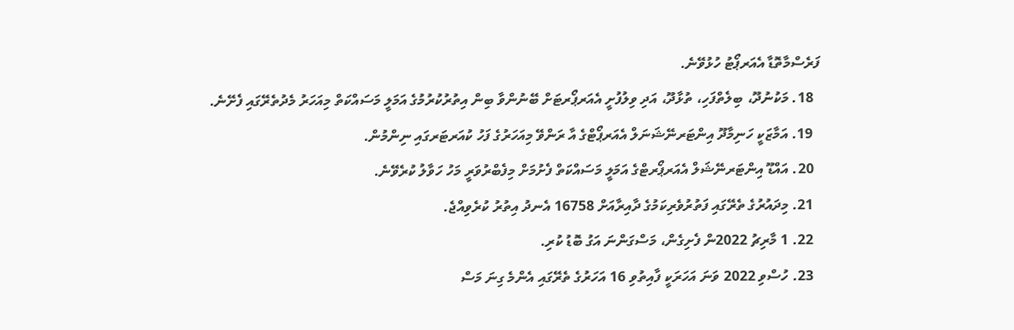ފަރެސްމާތޮޑާ އެއަރޕޯޓު ހުޅުވޭނެ.
  18. މަކުނުދޫ، ބިލެތްފަހި، ތުޅާދޫ، އަދި ވިލުފުށީ އެއަރޕޯރޓަށް ބޭނުންވާ ބިން އިތުރުކުރުމުގެ އަމަލީ މަސައްކަތް މިއަހަރު މެދުތެރޭގައި ފެށޭނެ.
  19. އަމާޒަކީ ހަނިމާދޫ އިންޓަރނޭޝަނަލް އެއަރޕޯޓްގެ އާ ރަންވޭ މިއަހަރުގެ ފަހު ކުއަރޓަރގައި ނިންމުން.
  20. އައްޑޫ އިންޓަރނޭޝަލް އެއަރޕޯރޓްގެ އަމަލީ މަސައްކަތް ފެށުމަށް މިފެބްރުވަރީ މަހު ހަވާލު ކުރެވޭނެ.
  21. މިދައުރުގެ ތެރޭގައި ފަތުރުވެރިކަމުގެ ދާއިރާއަށް 16758 އެނދު އިތުރު ކުރެވިއްޖެ.
  22. 1 މާރިޗު 2022ން ފެށިގެން، މަސްގަންނަ އަގު ބޮޑު ކުރި.
  23. ހުސްވި 2022 ވަނަ އަހަރަކީ ފާއިތުވި 16 އަހަރުގެ ތެރޭގައި އެންމެ ގިނަ މަސް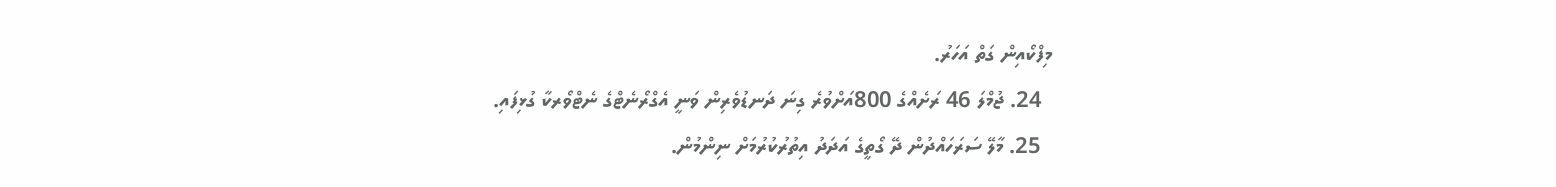މިފްކޯއިން ގަތް އަހަރު.
  24. ޖުމްލަ 46 ރަށެއްގެ 800އަށްވުރެ ގިނަ ދަނޑުވެރިން ވަނީ އެގްރޯނެޓްގެ ނެޓްވޯރކާ ގުޅިފައި.
  25. މާލޭ ސަރަހައްދުން ދޭ ގޯތީގެ އަދަދު އިތުރުކުރުމަށް ނިންމުން.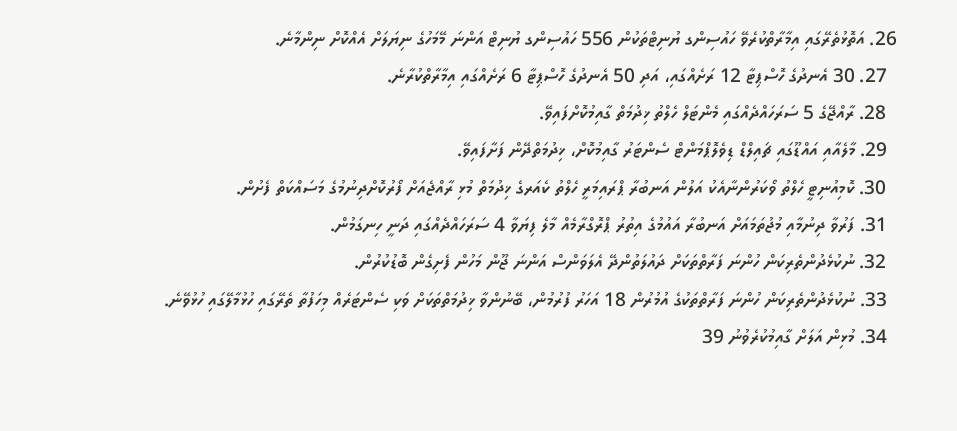26. އަތޮޅުތެރޭގައި އިމާރާތްކުރެވޭ ހައުސިންގ ޔުނިޓްތަކުން 556 ހައުސިންގ ޔުނިޓް އަންނަ މޭމަހުގެ ނިޔަލަށް އެއްކޮށް ނިންމާނެ.
  27. 30 އެނދުގެ ހޮސްޕިޓާ 12 ރަށެއްގައި، އަދި 50 އެނދުގެ ހޮސްޕިޓާ 6 ރަށެއްގައި އިމާރާތްކުރާނެ.
  28. ރާއްޖޭގެ 5 ސަރަހައްދެއްގައި މެންޓަލް ހެލްތު ޚިދުމަތް ގާއިމުކޮށްފައިވޭ.
  29. މާލެއާއި އައްޑޫގައި ޗައިލްޑް ޑިވެލޮޕްމަންޓް ސެންޓަރު ގާއިމުކޮށް، ޚިދުމަތްދޭން ފަށާފައިވޭ.
  30. ކޮމިއުނިޓީ ހެލްތު ވޯކަރުންނާއެކު އަލުން އަނބުރާ ޕްރައިމަރީ ހެލްތު ކެއަރގެ ޚިދުމަތް މުޅި ރާއްޖެއަށް ފޯރުކޮށްދިނުމުގެ މަސައްކަތް ފެށުން.
  31. ފަރުވާ ދިނުމާއި މުޖުތަމައަށް އަނބުރާ އައުމުގެ އިތުރު ޕްރޮގްރާމެއް މާލެ ފިޔަވާ 4 ސަރަހައްދެއްގައި ދަނީ ހިނގަމުން.
  32. ނުކުޅެދުންތެރިކަން ހުންނަ ފަރާތްތަކަށް ދައުލަތުންދޭ އެލަވަންސް އަންނަ ޖޫން މަހުން ފެށިގެން ބޮޑުކުރުން.
  33. ނުކުޅެދުންތެރިކަން ހުންނަ ފަރާތްތަކުގެ އުމުރުން 18 އަހަރު ފުރުމުން، ބޭނުންވާ ޚިދުމަތްތަކަށް ވަކި ސެންޓަރެއް މިހަފުތާ ތެރޭގައި ހުޅުމާލޭގައި ހުޅުވޭނެ.
  34. މުޅިން އަލަށް ގާއިމުކުރެވުނު 39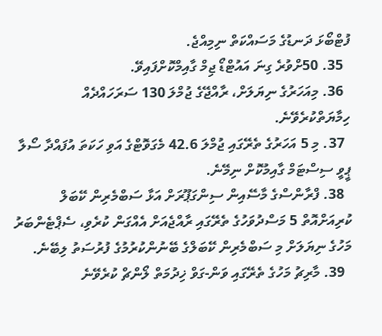ފުޓްބޯޅަ ދަނޑުގެ މަސައްކަތް ނިމިއްޖެ.
  35. 50ށްވުރެ ގިނަ އައުޓްޑޯ ޖިމް ގާއިމްކޮށްފައިވޭ.
  36. މިއަހަރުގެ ނިޔަލަށް، ރާއްޖޭގެ ޖުމްލަ 130 ސަރަހައްދެއް ހިމާޔަތްކުރެވޭނެ.
  37. މި 5 އަހަރުގެ ތެރޭގައި ޖުމްލަ 42.6 މެގަވޮޓްގެ އަވި ހަކަތަ އުފައްދާ ސޯލާ ޕީވީ ސިސްޓަމް ގާއިމުކޮށް ނިމޭނެ.
  38. ފްރާންސްގެ މާސޭއިން ސިންގަޕޫރަށް އަޅާ ސަބްމެރިން ކޭބަލް ކުރިއަށްއޮތް 5 މަސްދުވަހުގެ ތެރޭގައި ރާއްޖެއަށް އެއްގަން ކުރެވި، ސެޕްޓެންބަރު މަހުގެ ނިޔަލަށް މި ސަބްމެރިން ކޭބަލްގެ ބޭނުންކުރުމުގެ ފުރުސަތު ލިބޭނެ.
  39. މާރިޗު މަހުގެ ތެރޭގައި ވަން-ގަވް ޚިދުމަތް ލޯންޗް ކުރެވޭނެ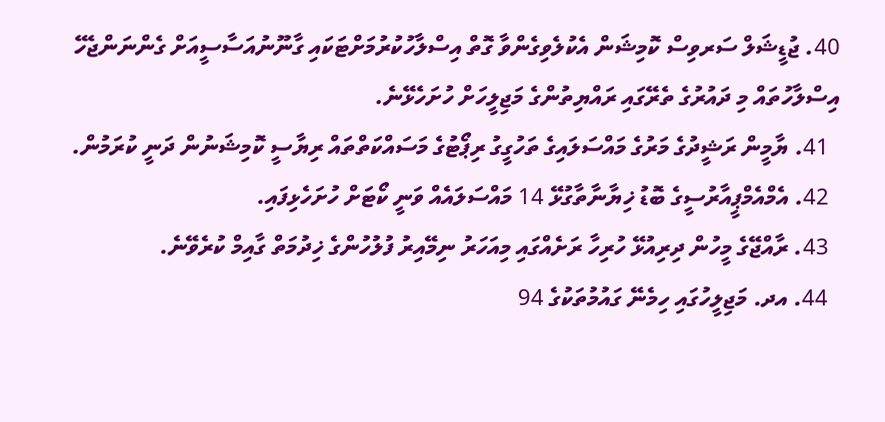40. ޖުޑީޝަލް ސަރވިސް ކޮމިޝަން އެކުލެވިގެންވާ ގޮތް އިސްލާހުކުރުމަށްޓަކައި ގާނޫނުއަސާސީއަށް ގެންނަންޖެހޭ އިސްލާހުތައް މި ދައުރުގެ ތެރޭގައި ރައްޔިތުންގެ މަޖިލީހަށް ހުށަހެޅޭނެ.
  41. ޔާމީން ރަޝީދުގެ މަރުގެ މައްސަލައިގެ ތަހުގީގު ރިޕޯޓުގެ މަސައްކަތްތައް ރިޔާސީ ކޮމިޝަނުން ދަނީ ކުރަމުން.
  42. އެމްއެމްޕީއާރުސީގެ ބޮޑު ޚިޔާނާތާގުޅޭ 14 މައްސަލައެއް ވަނީ ކޯޓަށް ހުށަހެޅިފައި.
  43. ރާއްޖޭގެ މީހުން ދިރިއުޅޭ ހުރިހާ ރަށެއްގައި މިއަހަރު ނިމޭއިރު ފުލުހުންގެ ޚިދުމަތް ގާއިމް ކުރެވޭނެ.
  44. އދ. މަޖިލީހުގައި ހިމެނޭ ގައުމުތަކުގެ 94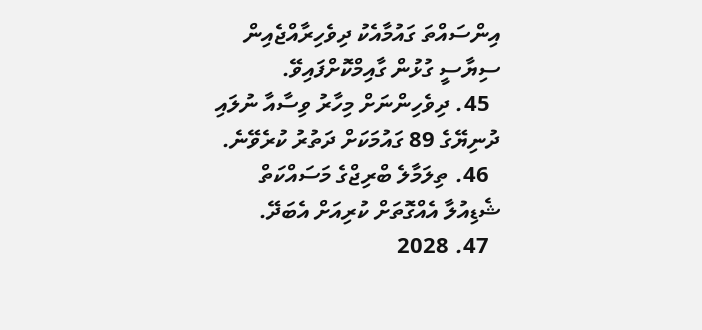އިންސައްތަ ގައުމާއެކު ދިވެހިރާއްޖެއިން ސިޔާސީ ގުޅުން ގާއިމްކޮށްފައިވޭ.
  45. ދިވެހިންނަށް މިހާރު ވިސާއާ ނުލައި ދުނިޔޭގެ 89 ގައުމަކަށް ދަތުރު ކުރެވޭނެ.
  46. ތިލަމާލެ ބްރިޖްގެ މަސައްކަތް ޝެޑިއުލާ އެއްގޮތަށް ކުރިއަށް އެބަދޭ.
  47. 2028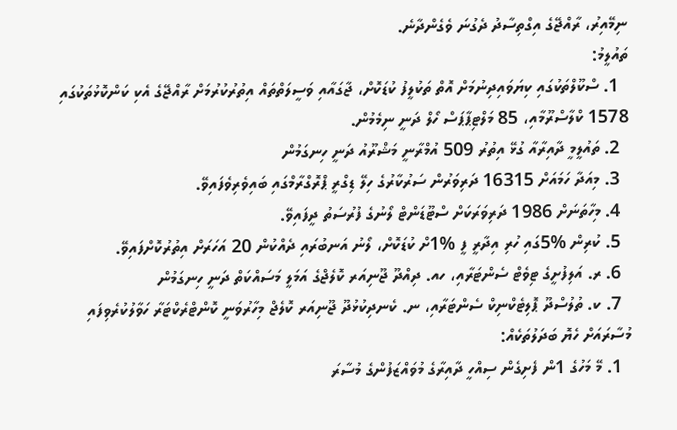ނިމޭއިރު، ރާއްޖޭގެ އިގްތިސާދު ދެގުނަ ވެގެންދާނެ.
ތައުލީމު:
  1. ސްކޫލްތަކުގައި ކިޔަވައިދިނުމަށް އޮތް ތަކުލީފު ކުޑަކޮށް، ޖާގައާއި ވަސީލަތްތައް އިތުރުކުރުމަށް ރާއްޖޭގެ އެކި ކަންކޮޅުތަކުގައި 1578 ކްލާސްރޫމާއި، 85 މަލްޓިޕާޕަސް ހޯލް ދަނީ ނިމެމުން.
  2. ތައުލީމީ ދާއިރާއާ ގުޅޭ އިތުރު 509 އުމްރާނީ މަޝްރޫއު ދަނީ ހިނގަމުން
  3. މިއަދާ ހަމައަށް 16315 ދަރިވަރުން ސަރުކާރުގެ ހިލޭ ޑިގްރީ ޕްރޮގްރާމްގައި ބައިވެރިވެފައިވޭ.
  4. މިހާތަނަށް 1986 ދަރިވަރަކަށް ސްޓޫޑަންޓް ލޯނުގެ ފުރުސަތު ދީފައިވޭ.
  5. ކުރިން %5ގައި ހުރި އިދާރީ ފީ %1ށް ކުޑަކޮށް، ލޯނު އަނބުރައި ދެއްކުން 20 އަހަރަށް އިތުރުކޮށްފައިވޭ.
  6. ރ. އަލިފުށީގެ ޓިވެޓް ސެންޓަރާއި، ހއ. ދިއްދޫ ޖޫނިއަރ ކޮލެޖްގެ އަމަލީ މަސައްކަތް ދަނީ ހިނގަމުން
  7. ކ. ތުލުސްދޫ ޕޮލިޓެކްނިކް ސެންޓަރާއި، ނ. ކެނދިކުޅުދޫ ޖޫނިއަރ ކޮލެޖް މިހާރުވަނީ ކޮންޓްރެކްޓަރާ ހަވާލުކުރެވިފައި
މުސާރައަށް ހެޔޮ ބަދަލުތަކެއް:
  1. މޭ މަހުގެ 1ން ފެށިގެން ސިއްހީ ދާއިރާގެ މުވައްޒަފުންގެ މުސާރަ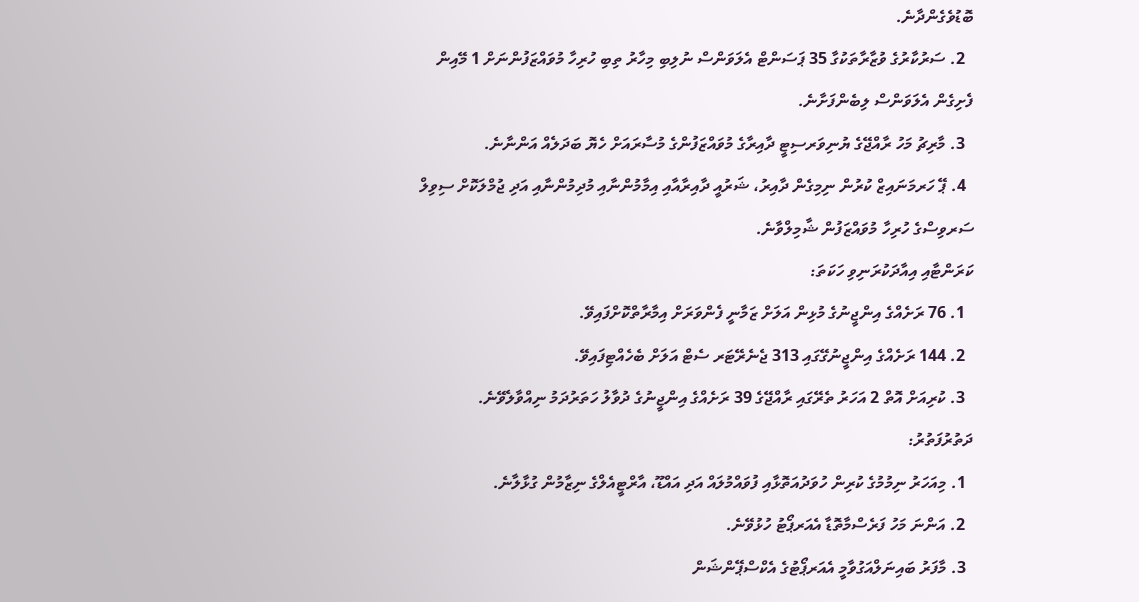ބޮޑުވެގެންދާނެ.
  2. ސަރުކާރުގެ ވުޒާރާތަކުގާ 35 ޕަސަންޓް އެލަވަންސް ނުލިބި މިހާރު ތިބި ހުރިހާ މުވައްޒަފުންނަށް 1 މޭއިން ފެށިގެން އެލަވަންސް ލިބެންފަށާނެ.
  3. މާރިޗު މަހު ރާއްޖޭގެ ޔުނިވަރސިޓީ ދާއިރާގެ މުވައްޒަފުންގެ މުސާރައަށް ހެޔޮ ބަދަލެއް އަންނާނެ.
  4. ޕޭ ހަރމަނައިޒް ކުރުން ނިމިގެން ދާއިރު، ޝަރުއީ ދާއިރާއާއި އިމާމުންނާއި މުދިމުންނާއި އަދި ޖުމްލަކޮށް ސިވިލް ސަރވިސްގެ ހުރިހާ މުވައްޒަފުން ޝާމިލްވާނެ.
ކަރަންޓާއި އިއާދަކުރަނިވި ހަކަތަ:
  1. 76 ރަށެއްގެ އިންޖީނުގެ މުޅިން އަލަށް ޒަމާނީ ފެންވަރަށް އިމާރާތްކޮށްފައިވޭ.
  2. 144 ރަށެއްގެ އިންޖީނުގޭގައި 313 ޖެނެރޭޓަރ ސެޓް އަލަށް ބެހެއްޓިފައިވޭ.
  3. ކުރިއަށް އޮތް 2 އަހަރު ތެރޭގައި ރާއްޖޭގެ 39 ރަށެއްގެ އިންޖީނުގެ ދުވާލު ހަތަރުދަމު ނިއްވާލެވޭނެ.
ދަތުރުފަތުރު:
  1. މިއަހަރު ނިމުމުގެ ކުރިން ހުވަދުއަތޮޅާއި ފުވައްމުލައް އަދި އައްޑޫ، އާރްޓީއެލްގެ ނިޒާމުން ގުޅާލާނެ.
  2. އަންނަ މަހު ފަރެސްމާތޮޑާ އެއަރޕޯޓު ހުޅުވޭނެ.
  3. މާފަރު ބައިނަލްއަގުވާމީ އެއަރޕޯޓުގެ އެކްސްޕޭންޝަން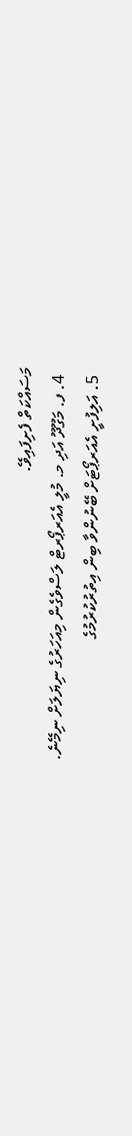މަސައްކަތް ފެށިފައިވޭ.
  4. ފ. މަގޫދޫ އަދި މ. މުލީ އެއަރޕޯރޓް ލަސްވެގެން މިއަހަރުގެ ނިޔަލަށް ނިމޭނެ.
  5. އަލިފުށީ އެއަރޕޯޓަށް ބޭނުންވާ ބިން އިތުރުކުރުމުގެ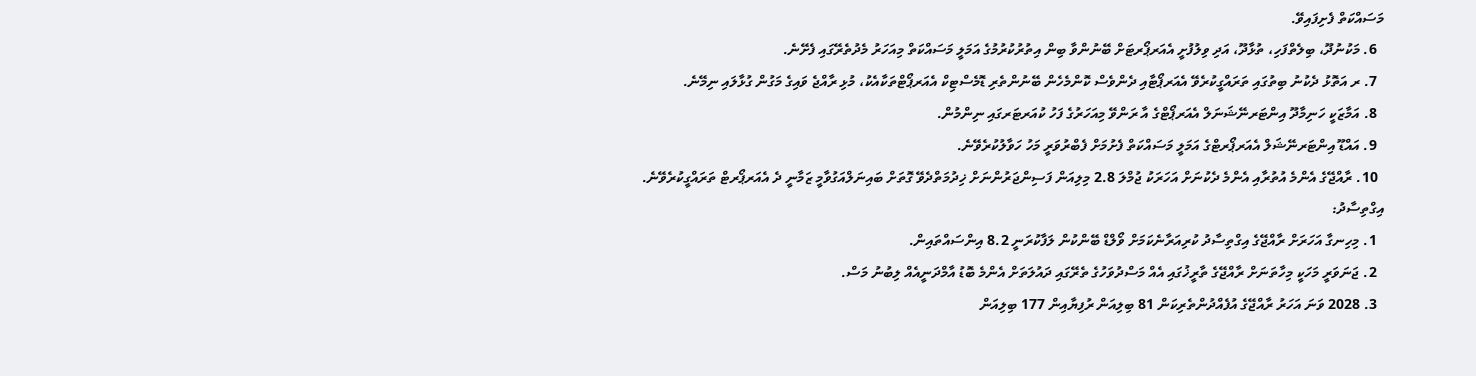މަސައްކަތް ފެށިފައިވޭ.
  6. މަކުނުދޫ، ބިލެތްފަހި، ތުޅާދޫ، އަދި ވިލުފުށީ އެއަރޕޯރޓަށް ބޭނުންވާ ބިން އިތުރުކުރުމުގެ އަމަލީ މަސައްކަތް މިއަހަރު މެދުތެރޭގައި ފެށޭނެ.
  7. ރ އަތޮޅު ދެކުނު ބިތުގައި ތަރައްގީކުރެވޭ އެއަރޕޯޓާއި ދެންވެސް ކޮންމެހެން ބޭނުންތެރި ޑޮމެސްޓިކް އެއަރޕޯޓްތަކާއެކު، މުޅި ރާއްޖެ ވައިގެ މަގުން ގުޅާލައި ނިމޭނެ.
  8. އަމާޒަކީ ހަނިމާދޫ އިންޓަރނޭޝަނަލް އެއަރޕޯޓްގެ އާ ރަންވޭ މިއަހަރުގެ ފަހު ކުއަރޓަރގައި ނިންމުން.
  9. އައްޑޫ އިންޓަރނޭޝަލް އެއަރޕޯރޓްގެ އަމަލީ މަސައްކަތް ފެށުމަށް ފެބްރުވަރީ މަހު ހަވާލުކުރެވޭނެ.
  10. ރާއްޖޭގެ އެންމެ އުތުރާއި އެންމެ ދެކުނަށް އަހަރަކު ޖުމްލަ 2.8 މިލިއަން ފަސިންޖަރުންނަށް ޚިދުމަތްދެވޭ ގޮތަށް ބައިނަލްއަގުވާމީ ޒަމާނީ ދެ އެއަރޕޯރޓް ތަރައްގީކުރެވޭނެ.
އިގްތިސާދު:
  1. މިހިނގާ އަހަރަށް ރާއްޖޭގެ އިގްތިސާދު ކުރިއަރާނެކަމަށް ވޯލްޑް ބޭންކުން ލަފާކުރަނީ 8.2 އިންސައްތައިން.
  2. ޖަނަވަރީ މަހަކީ މިހާތަނަށް ރާއްޖޭގެ ތާރީޚުގައި އެއް މަސްދުވަހުގެ ތެރޭގައި ދައުލަތަށް އެންމެ ބޮޑު އާމްދަނީއެއް ލިބުނު މަސް.
  3. 2028 ވަނަ އަހަރު ރާއްޖޭގެ އުފެއްދުންތެރިކަން 81 ބިލިއަން ރުފިޔާއިން 177 ބިލިއަން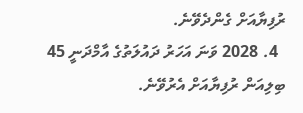ރުފިޔާއަށް ގެންދެވޭނެ.
  4. 2028 ވަނަ އަހަރު ދައުލަތުގެ އާމްދަނީ 45 ބިލިއަން ރުފިޔާއަށް އެރުވޭނެ.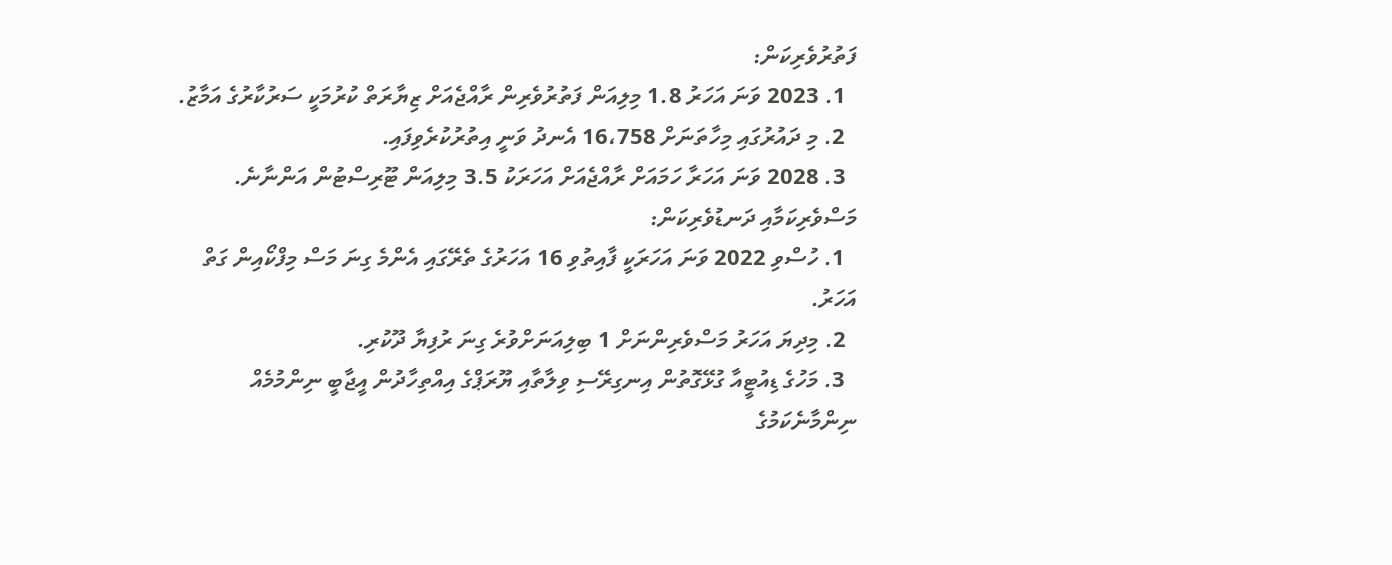ފަތުރުވެރިކަން:
  1. 2023 ވަނަ އަހަރު 1.8 މިލިއަން ފަތުރުވެރިން ރާއްޖެއަށް ޒިޔާރަތް ކުރުމަކީ ސަރުކާރުގެ އަމާޒު.
  2. މި ދައުރުގައި މިހާތަނަށް 16،758 އެނދު ވަނީ އިތުރުކުރެވިފައި.
  3. 2028 ވަނަ އަހަރާ ހަމައަށް ރާއްޖެއަށް އަހަރަކު 3.5 މިލިއަން ޓޫރިސްޓުން އަންނާނެ.
މަސްވެރިކަމާއި ދަނޑުވެރިކަން:
  1. ހުސްވި 2022 ވަނަ އަހަރަކީ ފާއިތުވި 16 އަހަރުގެ ތެރޭގައި އެންމެ ގިނަ މަސް މިފްކޯއިން ގަތް އަހަރު.
  2. މިދިޔަ އަހަރު މަސްވެރިންނަށް 1 ބިލިއަނަށްވުރެ ގިނަ ރުފިޔާ ދޫކުރި.
  3. މަހުގެ ޑިއުޓީއާ ގުޅޭގޮތުން އިނގިރޭސި ވިލާތާއި ޔޫރަޕްގެ އިއްތިހާދުން އީޖާބީ ނިންމުމެއް ނިންމާނެކަމުގެ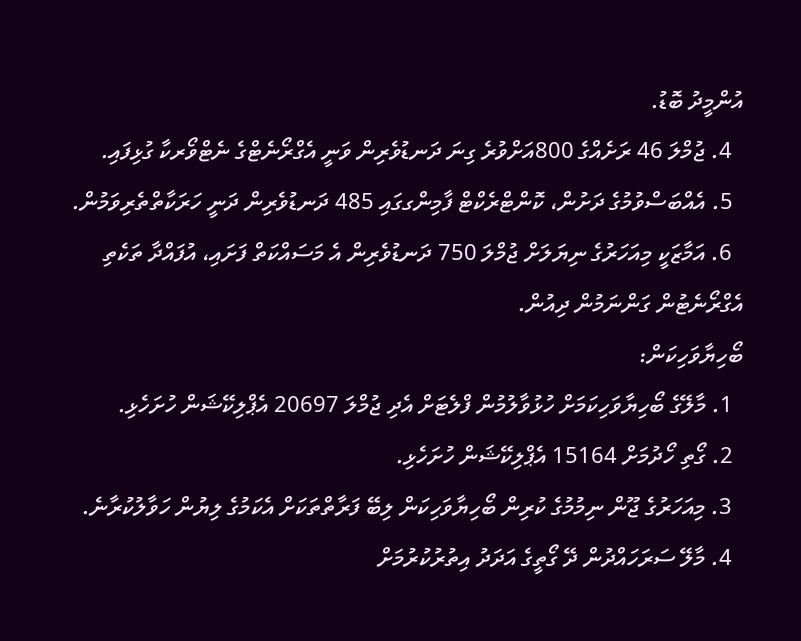އުންމީދު ބޮޑު.
  4. ޖުމްލަ 46 ރަށެއްގެ 800އަށްވުރެ ގިނަ ދަނޑުވެރިން ވަނީ އެގްރޯނެޓްގެ ނެޓްވޯރކާ ގުޅިފައި.
  5. އެއްބަސްވުމުގެ ދަށުން، ކޮންޓްރެކްޓް ފާމިންގގައި 485 ދަނޑުވެރިން ދަނީ ހަރަކާތްތެރިވަމުން.
  6. އަމާޒަކީ މިއަހަރުގެ ނިޔަލަށް ޖުމްލަ 750 ދަނޑުވެރިން އެ މަސައްކަތް ފަށައި، އުފައްދާ ތަކެތި އެގްރޯނެޓުން ގަންނަމުން ދިއުން.
ބޯހިޔާވަހިކަން:
  1. މާލޭގެ ބޯހިޔާވަހިކަމަށް ހުޅުވާލުމުން ފްލެޓަށް އެދި ޖުމްލަ 20697 އެޕްލިކޭޝަން ހުށަހެޅި.
  2. ގޯތި ހޯދުމަށް 15164 އެޕްލިކޭޝަން ހުށަހެޅި.
  3. މިއަހަރުގެ ޖޫން ނިމުމުގެ ކުރިން ބޯހިޔާވަހިކަން ލިބޭ ފަރާތްތަކަށް އެކަމުގެ ލިޔުން ހަވާލުކުރާނެ.
  4. މާލޭ ސަރަހައްދުން ދޭ ގޯތީގެ އަދަދު އިތުރުކުރުމަށް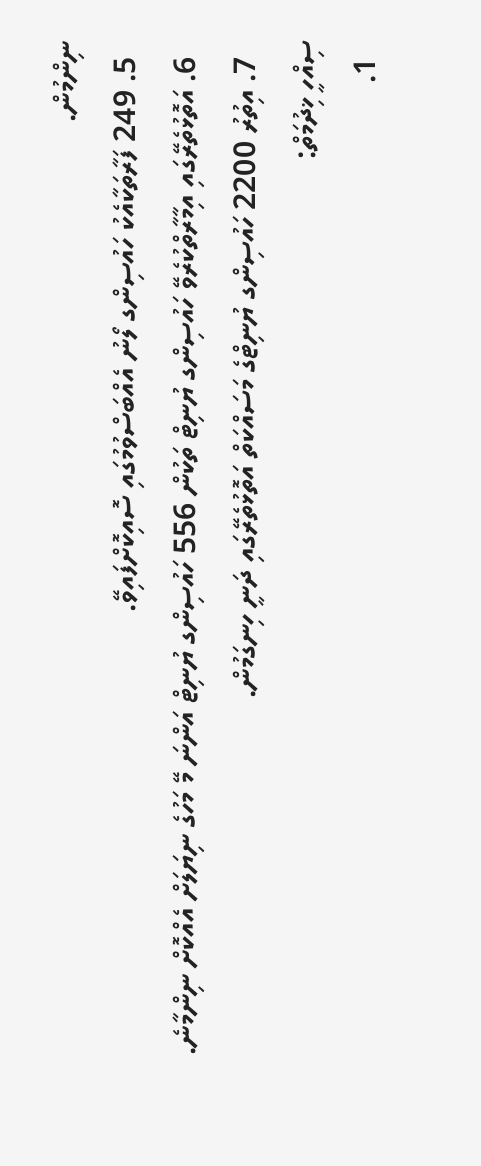ނިންމުން.
  5. 249 ފަރާތަކާއެކު ހައުސިންގ ލޯނު އެއްބަސްވުމުގައި ސޮއިކޮށްފައިވޭ.
  6. އަތޮޅުތެރޭގައި އިމާރާތްކުރެވޭ ހައުސިންގ ޔުނިޓް ތަކުން 556 ހައުސިންގ ޔުނިޓް އަންނަ މޭ މަހުގެ ނިޔަލަށް އެއްކޮށް ނިންމާނެ.
  7. އިތުރު 2200 ހައުސިންގ ޔުނިޓްގެ މަސައްކަތް އަތޮޅުތެރޭގައި ދަނީ ހިނގަމުން.
ސިއްހީ ޚިދުމަތް:
  1.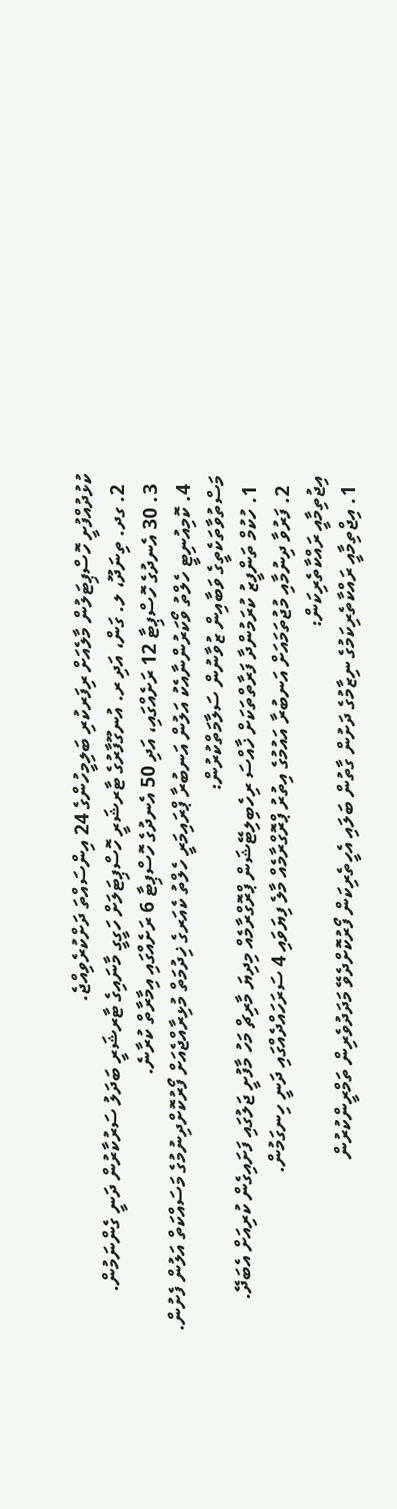ކުޅުދުއްފުށީ ހޮސްޕިޓަލުން މާލެއަށް ރިފަރކުރި ބަލިމީހުންގެ 24 އިންސައްތަ ދަށްކުރެވިއްޖެ.
  2. ގދ. ތިނަދޫ، ލ. ގަން، އަދި ރ. އުނގޫފާރުގެ ޓާރޝަރީ ހޮސްޕިޓަލަށް ހަގީގީ މާނައިގެ ޓާރޝަރީ ބަދަލު ސަރުކާރުން ދަނީ ގެންނަމުން.
  3. 30 އެނދުގެ ހޮސްޕިޓާ 12 ރަށެއްގައި، އަދި 50 އެނދުގެ ހޮސްޕިޓާ 6 ރަށެއްގައި އިމާރާތް ކުރާނެ.
  4. ކޮމިއުނިޓީ ހެލްތު ވޯކަރުންނާއެކު އަލުން އަނބުރާ ޕްރައިމަރީ ހެލްތު ކެއަރގެ ޚިދުމަތް މުޅިރާއްޖެއަށް ފޯރުކޮށްދިނުމުގެ މަސައްކަތް އަލުން ފެށުން.
މަސްތުވާތަކެތީގެ ވަބާއިން ޒުވާނުން ސަލާމަތްކުރުން:
  1. ހުކުމް ތަންފީޒު ކުރަމުންދާ ފަރާތްތަކަށް ޚާއްސަ ރިހެބިލިޓޭޝަން ޕްރޮގްރާމެއް މިދިޔަ މާރިޗް މަހު މާފުށީ ޖަލުގައި ފަށައިގެން ކުރިއަށް އެބަދޭ.
  2. ފަރުވާ ދިނުމާއި މުޖުތަމައަށް އަނބުރާ އައުމުގެ އިތުރު ޕްރޮގްރާމެއް މާލެ ފިޔަވައި 4 ސަރަހައްދެއްގައި ދަނީ ހިނގަމުން.
އިޖުތިމާއީ ރައްކާތެރިކަން:
  1. އިޖްތިމާއީ ރައްކާތެރިކަމުގެ ނިޒާމުގެ ދަށުން ގާތުން ބަލައި އެހީތެރިކަން ފޯރުކޮށްދެވޭ މަދަދުވެރިން ތަމްރީންކުރުން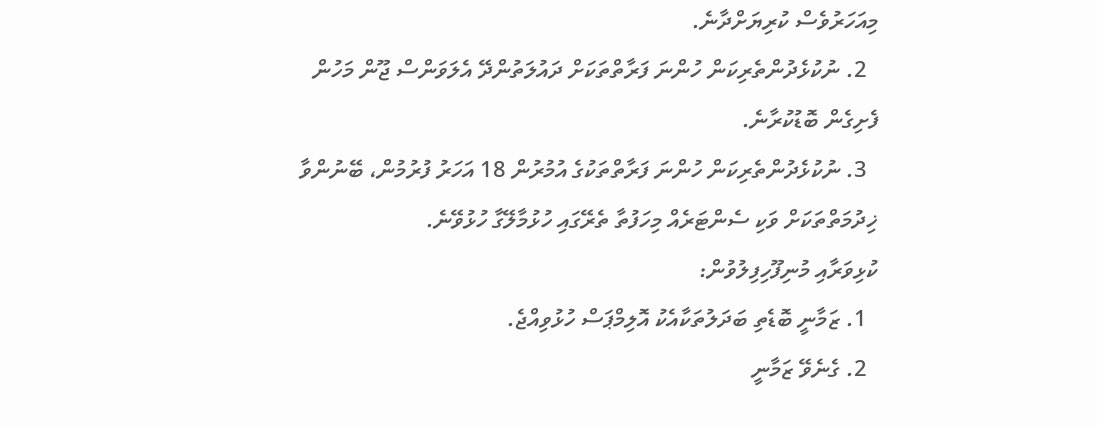މިއަހަރުވެސް ކުރިޔަށްދާނެ.
  2. ނުކުޅެދުންތެރިކަން ހުންނަ ފަރާތްތަކަށް ދައުލަތުންދޭ އެލަވަންސް ޖޫން މަހުން ފެށިގެން ބޮޑުކުރާނެ.
  3. ނުކުޅެދުންތެރިކަން ހުންނަ ފަރާތްތަކުގެ އުމުރުން 18 އަހަރު ފުރުމުން، ބޭނުންވާ ޚިދުމަތްތަކަށް ވަކި ސެންޓަރެއް މިހަފުތާ ތެރޭގައި ހުޅުމާލޭގާ ހުޅުވޭނެ.
ކުޅިވަރާއި މުނިފޫހިފިލުވުން:
  1. ޒަމާނީ ބޮޑެތި ބަދަލުތަކާއެކު އޮލިމްޕަސް ހުޅުވިއްޖެ.
  2. ގެނެވޭ ޒަމާނީ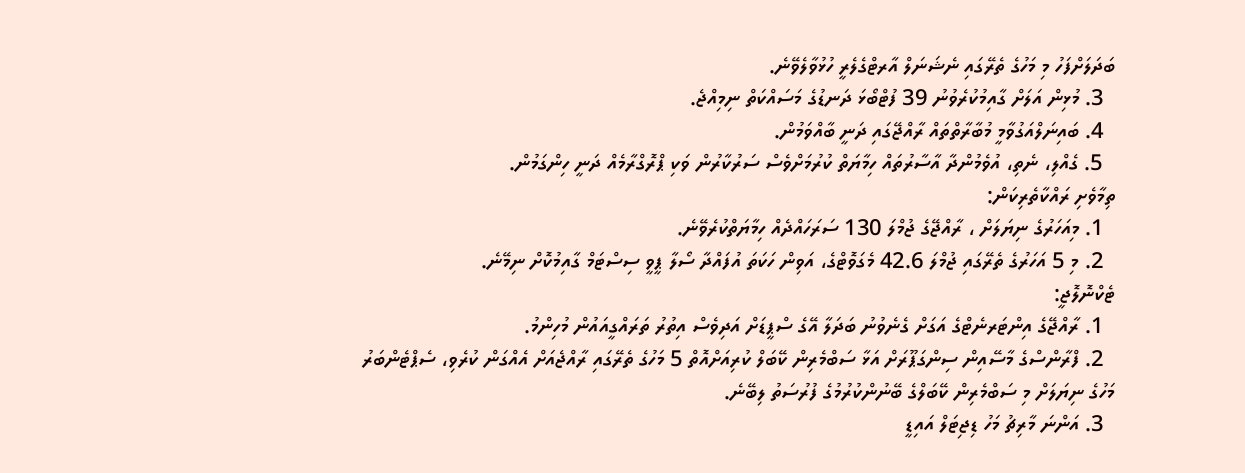ބަދަލަށްފަހު މި މަހުގެ ތެރޭގައި ނެޝަނަލް އާރޓްގެލެރީ ހުޅުވާލެވޭނެ.
  3. މުޅިން އަލަށް ގާއިމުކުރެވުނު 39 ފުޓްބޯޅަ ދަނޑުގެ މަސައްކަތް ނިމިއްޖެ.
  4. ބައިނަލްއަގުވާމީ މުބާރާތްތައް ރާއްޖޭގައި ދަނީ ބާއްވަމުން.
  5. ގެއްލި، ނެތި، އުވެމުންދާ އާސާރުތައް ހިމާޔަތް ކުރުމަށްވެސް ސަރުކާރުން ވަކި ޕްރޮގްރާމެއް ދަނީ ހިންގަމުން.
ތިމާވެށި ރައްކާތެރިކަން:
  1. މިއަހަރުގެ ނިޔަލަށް ، ރާއްޖޭގެ ޖުމްލަ 130 ސަރަހައްދެއް ހިމާޔަތްކުރެވޭނެ.
  2. މި 5 އަހަރުގެ ތެރޭގައި ޖުމްލަ 42.6 މެގަވޮޓްގެ، އަވިން ހަކަތަ އުފައްދާ ސޯލާ ޕީވީ ސިސްޓަމް ގާއިމުކޮށް ނިމޭނެ.
ޓެކްނޮލޮޖީ:
  1. ރާއްޖޭގެ އިންޓަރނެޓްގެ އަގަށް ގެނެވުނު ބަދަލާ އޭގެ ސްޕީޑަށް އަދިވެސް އިތުރު ތަރައްގީއައުން މުހިންމު.
  2. ފްރާންސްގެ މާސޭއިން ސިންގަޕޫރަށް އަޅާ ސަބްމެރިން ކޭބަލް ކުރިއަށްއޮތް 5 މަހުގެ ތެރޭގައި ރާއްޖެއަށް އެއްގަން ކުރެވި، ސެޕްޓެންބަރު މަހުގެ ނިޔަލަށް މި ސަބްމެރިން ކޭބަލްގެ ބޭނުންކުރުމުގެ ފުރުސަތު ލިބޭނެ.
  3. އަންނަ މާރިޗު މަހު ޑިޖިޓަލް އައިޑީ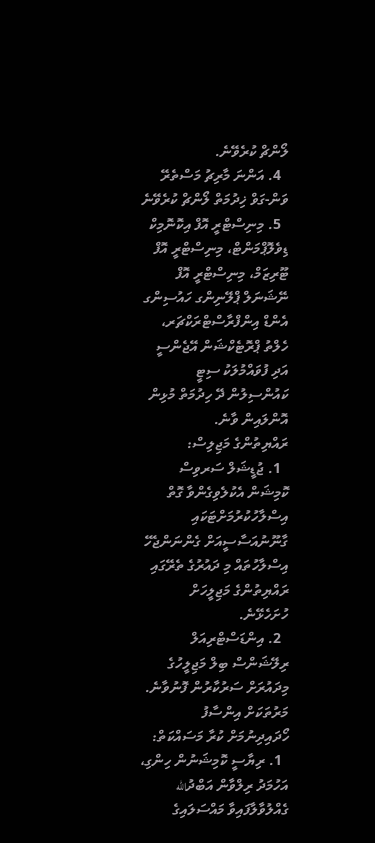ލޯންޗް ކުރެވޭނެ.
  4. އަންނަ މާރިޗު މަސްތެރޭ ވަން-ގަވް ޚިދުމަތް ލޯންޗް ކުރެވޭނެ
  5. މިނިސްޓްރީ އޮފް އިކޮނޮމިކް ޑިވެލޮޕްމަންޓް، މިނިސްޓްރީ އޮފް ޓޫރިޒަމް، މިނިސްޓްރީ އޮފް ނޭޝަނަލް ޕްލޭނިންގ ހައުސިންގ އެންޑް އިންފްރާސްޓްރަކްޗަރ، ހެލްތު ޕްރޮޓެކްޝަން އޭޖެންސީ އަދި ފުވައްމުލަކު ސިޓީ ކައުންސިލުން ދޭ ހިދުމަތް މުޅިން އޮންލައިން ވާނެ.
ރައްޔިތުންގެ މަޖިލިސް:
  1. ޖުޑީޝަލް ސަރވިސް ކޮމިޝަން އެކުލެވިގެންވާ ގޮތް އިސްލާހުކުރުމަށްޓަކައި ގާނޫނުއަސާސީއަށް ގެންނަންޖެހޭ އިސްލާހުތައް މި ދައުރުގެ ތެރޭގައި ރައްޔިތުންގެ މަޖިލީހަށް ހުށަހެޅޭނެ.
  2. އިންޑަސްޓްރިއަލް ރިލޭޝަންސް ބިލް މަޖިލީހުގެ މިދައުރަށް ސަރުކާރުން ފޮނުވާނެ.
މަރުތަކަށް އިންސާފު ހޯދައިދިނުމަށް ކުރާ މަސައްކަތް:
  1. ރިޔާސީ ކޮމިޝަނުން ހިންގި، އަހުމަދު ރިލްވާން އަބްދުالله ގެއްލުވާލާފައިވާ މައްސަލައިގެ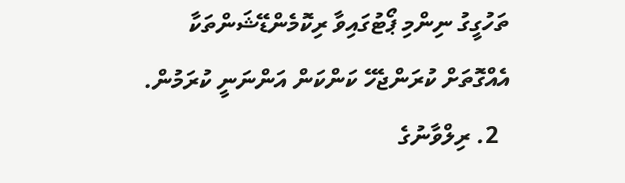ތަހުގީގު ނިންމި ޕޯޓުގައިވާ ރިކޮމެންޑޭޝަންތަކާ އެއްގޮތަށް ކުރަންޖެހޭ ކަންކަން އަންނަނީ ކުރަމުން.
  2. ރިލްވާނުގެ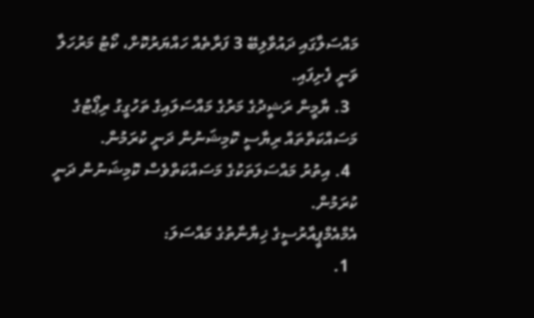މައްސަލާގައި ދައުވާލިބޭ 3 ފަރާތެއް ހައްޔަރުކޮށް، ކޯޓު މަރުހަލާ ވަނީ ފެށިފައި.
  3. ޔާމީން ރަޝީދުގެ މަރުގެ މައްސަލައިގެ ތަހުގީގު ރިޕޯޓުގެ މަސައްކަތްތައް ރިޔާސީ ކޮމިޝަނުން ދަނީ ކުރަމުން.
  4. އިތުރު މައްސަލަތަކުގެ މަސައްކަތްވެސް ކޮމިޝަނުން ދަނީ ކުރަމުން.
އެމްއެމްޕީއާރުސީގެ ޚިޔާނާތުގެ މައްސަލަ:
  1.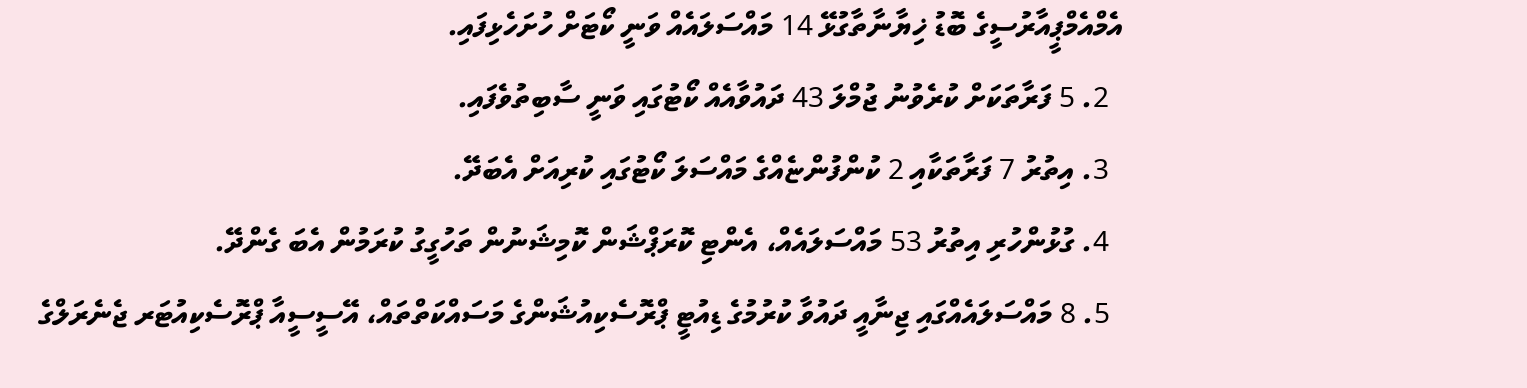އެމްއެމްޕީއާރުސީގެ ބޮޑު ޚިޔާނާތާގުޅޭ 14 މައްސަލައެއް ވަނީ ކޯޓަށް ހުށަހެޅިފައި.
  2. 5 ފަރާތަކަށް ކުރެވުނު ޖުމްލަ 43 ދައުވާއެއް ކޯޓުގައި ވަނީ ސާބިތުވެފައި.
  3. އިތުރު 7 ފަރާތަކާއި 2 ކުންފުންޏެއްގެ މައްސަލަ ކޯޓުގައި ކުރިއަށް އެބަދޭ.
  4. ގުޅުންހުރި އިތުރު 53 މައްސަލައެއް، އެންޓި ކޮރަޕްޝަން ކޮމިޝަނުން ތަހުގީގު ކުރަމުން އެބަ ގެންދޭ.
  5. 8 މައްސަލައެއްގައި ޖިނާއީ ދައުވާ ކުރުމުގެ ޑިއުޓީ ޕްރޮސެކިއުޝަންގެ މަސައްކަތްތައް، އޭސީސީއާ ޕްރޮސެކިއުޓަރ ޖެނެރަލްގެ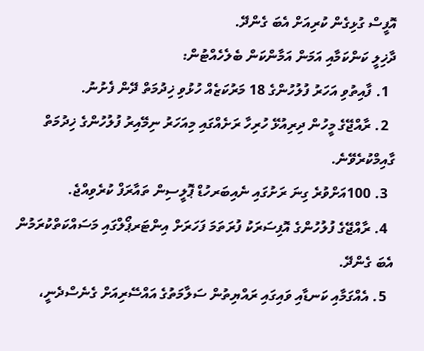އޮފީސް ގުޅިގެން ކުރިއަށް އެބަ ގެންދޭ.
ދާޚިލީ ކަންކަމާއި އަމަން އަމާންކަން ބެލެހެއްޓުން:
  1. ފާއިތުވި އަހަރު ފުލުހުންގެ 18 މަރުކަޒެއް ހުޅުވި ޚިދުމަތް ދޭން ފެށުނު.
  2. ރާއްޖޭގެ މީހުން ދިރިއުޅޭ ހުރިހާ ރަށެއްގައި މިއަހަރު ނިމޭއިރު ފުލުހުންގެ ޚިދުމަތް ގާއިމްކުރެވޭނެ.
  3. 100އަށްވުރެ ގިނަ ރަށުގައި ނެއިބަރހުޑް ޕޮލީސިން ތައާރަފް ކުރެވިއްޖެ.
  4. ރާއްޖޭގެ ފުލުހުންގެ އޮފިސަރަކު ފުރަތަމަ ފަހަރަށް އިންޓަރޕޯލްގައި މަސައްކަތްކުރަމުން އެބަ ގެންދޭ.
  5. އެއްގަމާއި ކަނޑާއި ވައިގައި ރައްޔިތުން ސަލާމަތުގެ އައްސޭރިއަށް ގެނެސްދެނީ،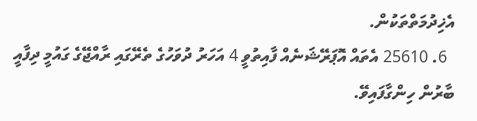އެޚިދުމަތްތަކުން.
  6. 25610 އެތައް އޮޕަރޭޝަނެއް ފާއިތުވީ 4 އަހަރު ދުވަހުގެ ތެރޭގައި ރާއްޖޭގެ ގައުމީ ދިފާއީ ބާރުން ހިންގާފައިވޭ.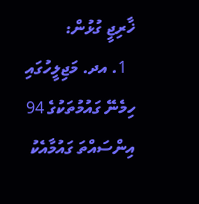ޚާރިޖީ ގުޅުން:
  1. އދ. މަޖިލީހުގައި ހިމެނޭ ގައުމުތަކުގެ 94 އިންސައްތަ ގައުމާއެކު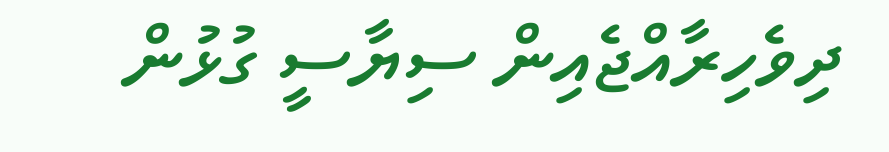ދިވެހިރާއްޖެއިން ސިޔާސީ ގުޅުން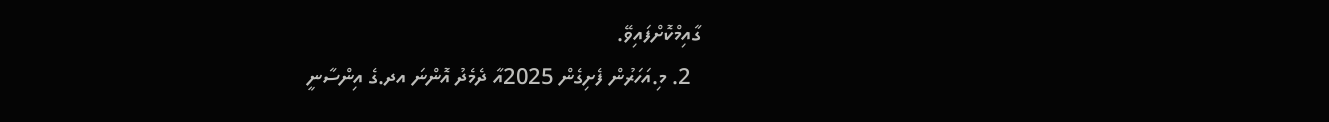ގާއިމްކޮށްފައިވޭ.
  2. މި.އަހަރުން ފެށިގެން 2025އާ ދެމެދު އޮންނަ އދ.ގެ އިންސާނީ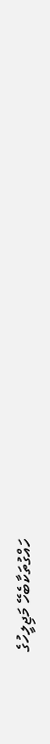ހައްގުތަކާބެހޭ މަޖިލީހުގެ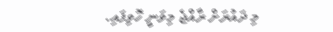މި ދައުރަށް ރާއްޖެ މިވަނީ ހޮވިފައި.